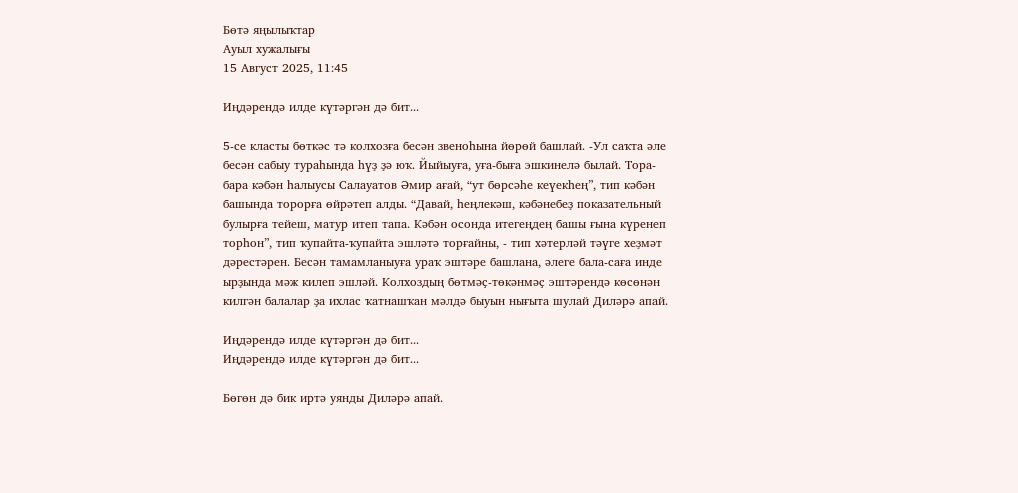Бөтә яңылыҡтар
Ауыл хужалығы
15 Август 2025, 11:45

Иңдәрендә илде күтәргән дә бит...

5-се класты бөткәс тә колхозға бесән звеноһына йөрөй башлай. -Ул саҡта әле бесән сабыу тураһында һүҙ ҙә юҡ. Йыйыуға, уға-быға эшкинелә былай. Тора-бара кәбән һалыусы Салауатов Әмир ағай, “ут бөрсәһе кеүекһең”, тип кәбән башында торорға өйрәтеп алды. “Давай, һеңлекәш, кәбәнебеҙ показательный булырға тейеш, матур итеп тапа. Кәбән осонда итегеңдең башы ғына күренеп торһон”, тип ҡупайта-ҡупайта эшләтә торғайны, - тип хәтерләй тәүге хеҙмәт дәрестәрен. Бесән тамамланыуға ураҡ эштәре башлана, әлеге бала-саға инде ырҙында мәж килеп эшләй. Колхоздың бөтмәҫ-төкәнмәҫ эштәрендә көсөнән килгән балалар ҙа ихлас ҡатнашҡан мәлдә быуын нығыта шулай Диләрә апай.

Иңдәрендә илде күтәргән дә бит...
Иңдәрендә илде күтәргән дә бит...

Бөгөн дә бик иртә уянды Диләрә апай.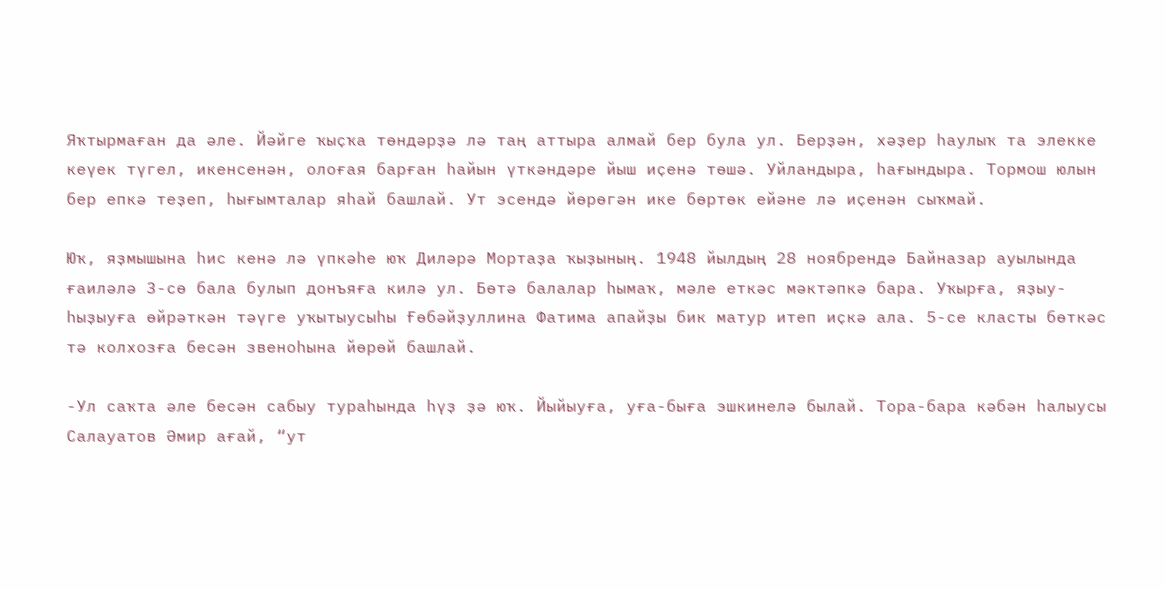Яҡтырмаған да әле. Йәйге ҡыҫҡа төндәрҙә лә таң аттыра алмай бер була ул. Берҙән, хәҙер һаулыҡ та элекке кеүек түгел, икенсенән, олоғая барған һайын үткәндәре йыш иҫенә төшә. Уйландыра, һағындыра. Тормош юлын бер епкә теҙеп, һығымталар яһай башлай. Ут эсендә йөрөгән ике бөртөк ейәне лә иҫенән сыҡмай.

Юҡ, яҙмышына һис кенә лә үпкәһе юҡ Диләрә Мортаҙа ҡыҙының. 1948 йылдың 28 ноябрендә Байназар ауылында ғаиләлә 3-сө бала булып донъяға килә ул. Бөтә балалар һымаҡ, мәле еткәс мәктәпкә бара. Уҡырға, яҙыу-һыҙыуға өйрәткән тәүге уҡытыусыһы Ғөбәйҙуллина Фатима апайҙы бик матур итеп иҫкә ала. 5-се класты бөткәс тә колхозға бесән звеноһына йөрөй башлай.

-Ул саҡта әле бесән сабыу тураһында һүҙ ҙә юҡ. Йыйыуға, уға-быға эшкинелә былай. Тора-бара кәбән һалыусы Салауатов Әмир ағай, “ут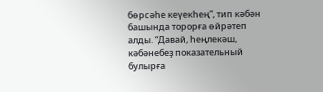бөрсәһе кеүекһең”, тип кәбән башында торорға өйрәтеп алды. “Давай, һеңлекәш, кәбәнебеҙ показательный булырға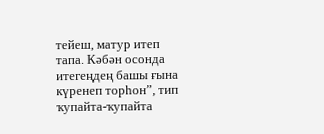тейеш, матур итеп тапа. Кәбән осонда итегеңдең башы ғына күренеп торһон”, тип ҡупайта-ҡупайта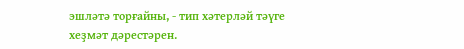эшләтә торғайны, - тип хәтерләй тәүге хеҙмәт дәрестәрен.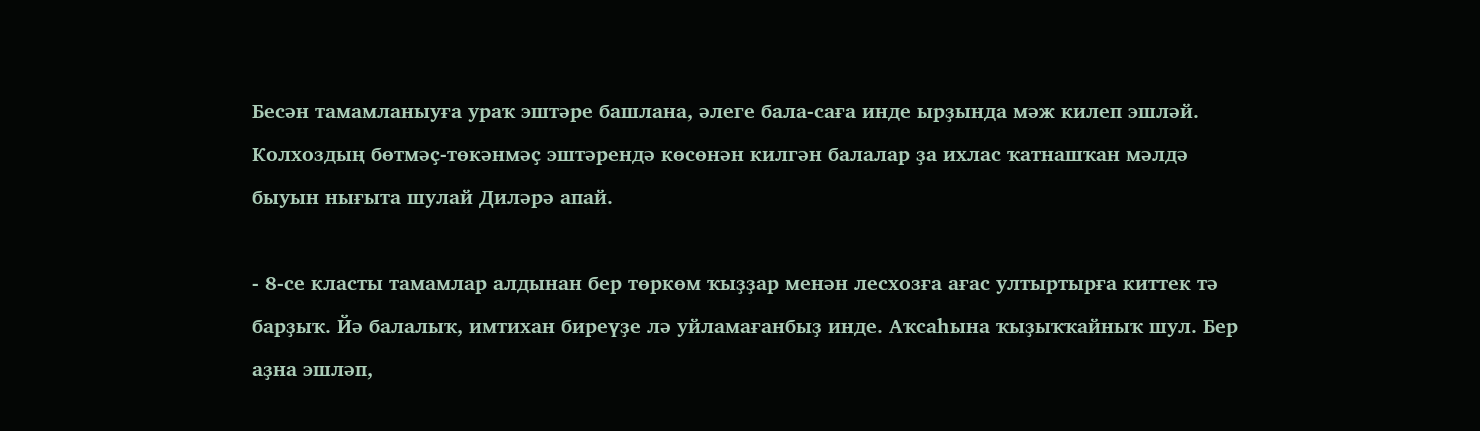Бесән тамамланыуға ураҡ эштәре башлана, әлеге бала-саға инде ырҙында мәж килеп эшләй. Колхоздың бөтмәҫ-төкәнмәҫ эштәрендә көсөнән килгән балалар ҙа ихлас ҡатнашҡан мәлдә быуын нығыта шулай Диләрә апай.

- 8-се класты тамамлар алдынан бер төркөм ҡыҙҙар менән лесхозға ағас ултыртырға киттек тә барҙыҡ. Йә балалыҡ, имтихан биреүҙе лә уйламағанбыҙ инде. Аҡсаһына ҡыҙыҡҡайныҡ шул. Бер аҙна эшләп,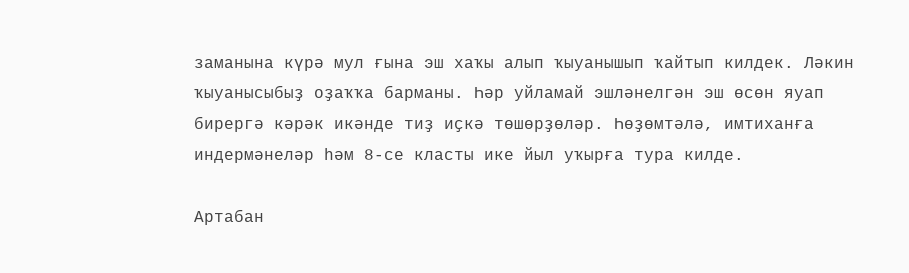заманына күрә мул ғына эш хаҡы алып ҡыуанышып ҡайтып килдек. Ләкин ҡыуанысыбыҙ оҙаҡҡа барманы. Һәр уйламай эшләнелгән эш өсөн яуап бирергә кәрәк икәнде тиҙ иҫкә төшөрҙөләр. Һөҙөмтәлә, имтиханға индермәнеләр һәм 8-се класты ике йыл уҡырға тура килде.

Артабан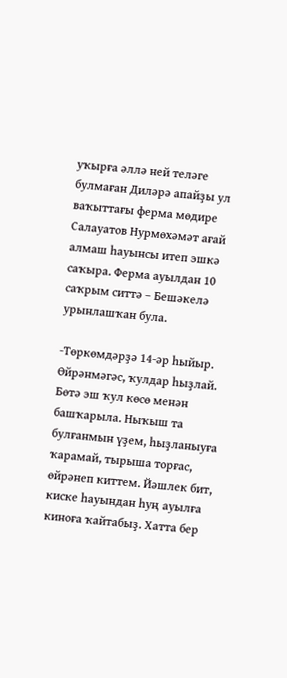уҡырға әллә ней теләге булмаған Диләрә апайҙы ул ваҡыттағы ферма мөдире Салауатов Нурмөхәмәт ағай алмаш һауынсы итеп эшкә саҡыра. Ферма ауылдан 10 саҡрым ситтә – Бешәкелә урынлашҡан була.

-Төркөмдәрҙә 14-әр һыйыр. Өйрәнмәгәс, ҡулдар һыҙлай. Бөтә эш ҡул көсө менән башҡарыла. Ныҡыш та булғанмын үҙем, һыҙланыуға ҡарамай, тырыша торғас, өйрәнеп киттем. Йәшлек бит, киске һауындан һуң ауылға киноға ҡайтабыҙ. Хатта бер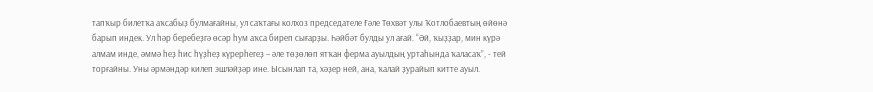тапҡыр билетҡа аҡсабыҙ булмағайны, ул саҡтағы колхоз председателе Ғәле Төхвәт улы Ҡотлобаевтың өйөнә барып индек. Ул һәр беребеҙгә өсәр һум аҡса биреп сығарҙы. Һәйбәт булды ул ағай. “Әй, ҡыҙҙар, мин күрә алмам инде, әммә һеҙ һис һүҙһеҙ күрерһегеҙ – әле төҙөлөп ятҡан ферма ауылдың уртаһында ҡаласаҡ”, - тей торғайны. Уны әрмәндәр килеп эшләйҙәр ине. Ысынлап та, хәҙер ней, ана, ҡалай ҙурайып китте ауыл.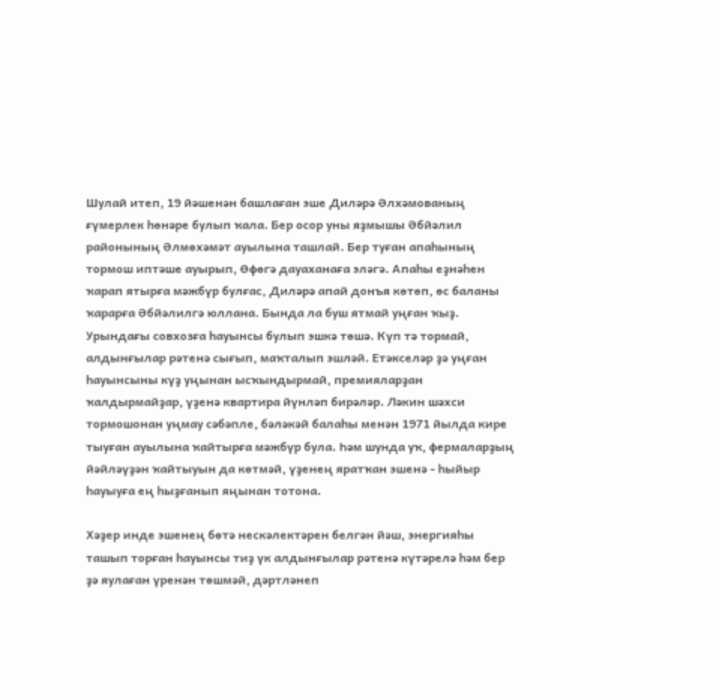Шулай итеп, 19 йәшенән башлаған эше Диләрә Әлхәмованың ғүмерлек һөнәре булып ҡала. Бер осор уны яҙмышы Әбйәлил районының Әлмөхәмәт ауылына ташлай. Бер туған апаһының тормош иптәше ауырып, Өфөгә дауаханаға эләгә. Апаһы еҙнәһен ҡарап ятырға мәжбүр булғас, Диләрә апай донъя көтөп, өс баланы ҡарарға Әбйәлилгә юллана. Бында ла буш ятмай уңған ҡыҙ. Урындағы совхозға һауынсы булып эшкә төшә. Күп тә тормай, алдынғылар рәтенә сығып, маҡталып эшләй. Етәкселәр ҙә уңған һауынсыны күҙ уңынан ысҡындырмай, премияларҙан ҡалдырмайҙар, үҙенә квартира йүнләп бирәләр. Ләкин шәхси тормошонан уңмау сәбәпле, бәләкәй балаһы менән 1971 йылда кире тыуған ауылына ҡайтырға мәжбүр була. Һәм шунда уҡ, фермаларҙың йәйләүҙән ҡайтыуын да көтмәй, үҙенең яратҡан эшенә - һыйыр һауыуға ең һыҙғанып яңынан тотона.

Хәҙер инде эшенең бөтә нескәлектәрен белгән йәш, энергияһы ташып торған һауынсы тиҙ үк алдынғылар рәтенә күтәрелә һәм бер ҙә яулаған үренән төшмәй, дәртләнеп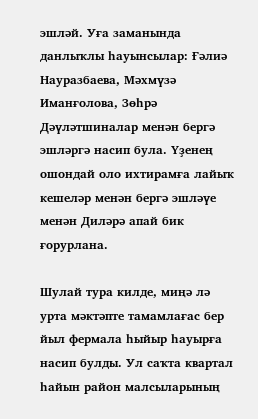эшләй. Уға заманында данлыҡлы һауынсылар: Ғәлиә Науразбаева, Мәхмүзә Иманғолова, Зөһрә Дәүләтшиналар менән бергә эшләргә насип була. Үҙенең ошондай оло ихтирамға лайыҡ кешеләр менән бергә эшләүе менән Диләрә апай бик ғорурлана.

Шулай тура килде, миңә лә урта мәктәпте тамамлағас бер йыл фермала һыйыр һауырға насип булды. Ул саҡта квартал һайын район малсыларының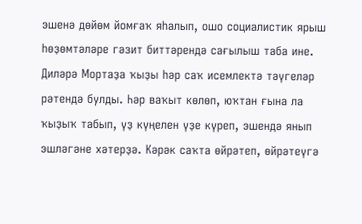эшенә дөйөм йомғаҡ яһалып, ошо социалистик ярыш һөҙөмтәләре гәзит биттәрендә сағылыш таба ине. Диләрә Мортаҙа ҡыҙы һәр саҡ исемлектә тәүгеләр рәтендә булды. Һәр ваҡыт көлөп, юҡтан ғына ла ҡыҙыҡ табып, үҙ күңелен үҙе күреп, эшендә янып эшләгәне хәтерҙә. Кәрәк саҡта өйрәтеп, өйрәтеүгә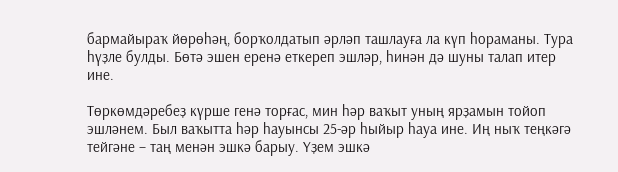бармайыраҡ йөрөһәң, борҡолдатып әрләп ташлауға ла күп һораманы. Тура һүҙле булды. Бөтә эшен еренә еткереп эшләр, һинән дә шуны талап итер ине.

Төркөмдәребеҙ күрше генә торғас, мин һәр ваҡыт уның ярҙамын тойоп эшләнем. Был ваҡытта һәр һауынсы 25-әр һыйыр һауа ине. Иң ныҡ теңкәгә тейгәне – таң менән эшкә барыу. Үҙем эшкә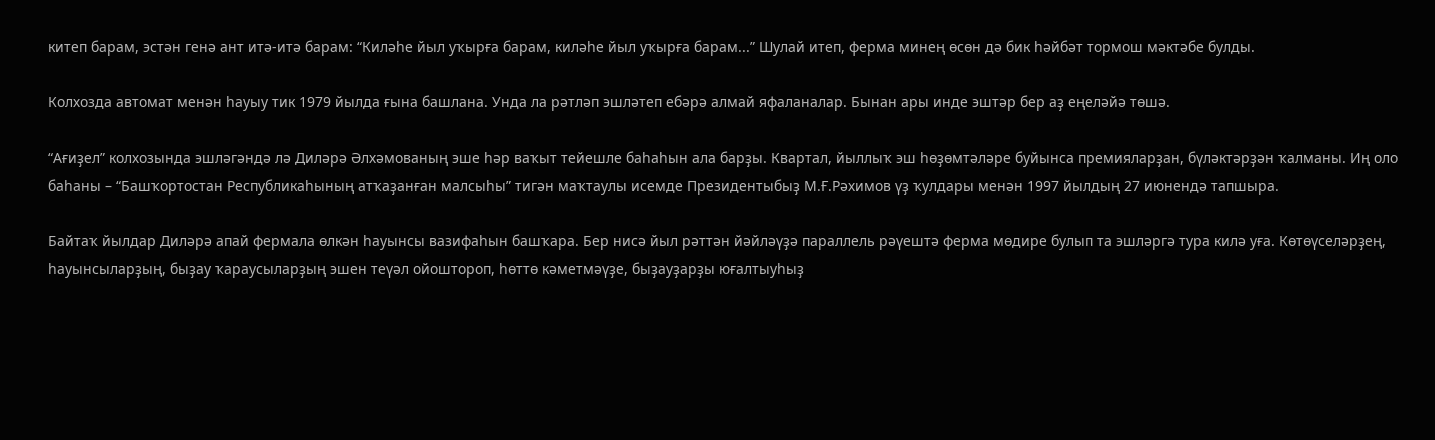китеп барам, эстән генә ант итә-итә барам: “Киләһе йыл уҡырға барам, киләһе йыл уҡырға барам...” Шулай итеп, ферма минең өсөн дә бик һәйбәт тормош мәктәбе булды.

Колхозда автомат менән һауыу тик 1979 йылда ғына башлана. Унда ла рәтләп эшләтеп ебәрә алмай яфаланалар. Бынан ары инде эштәр бер аҙ еңеләйә төшә.

“Ағиҙел” колхозында эшләгәндә лә Диләрә Әлхәмованың эше һәр ваҡыт тейешле баһаһын ала барҙы. Квартал, йыллыҡ эш һөҙөмтәләре буйынса премияларҙан, бүләктәрҙән ҡалманы. Иң оло баһаны – “Башҡортостан Республикаһының атҡаҙанған малсыһы” тигән маҡтаулы исемде Президентыбыҙ М.Ғ.Рәхимов үҙ ҡулдары менән 1997 йылдың 27 июнендә тапшыра.

Байтаҡ йылдар Диләрә апай фермала өлкән һауынсы вазифаһын башҡара. Бер нисә йыл рәттән йәйләүҙә параллель рәүештә ферма мөдире булып та эшләргә тура килә уға. Көтөүселәрҙең, һауынсыларҙың, быҙау ҡараусыларҙың эшен теүәл ойоштороп, һөттө кәметмәүҙе, быҙауҙарҙы юғалтыуһыҙ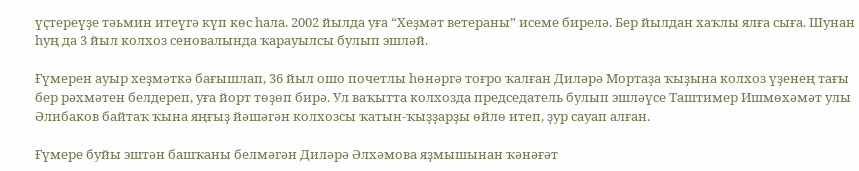үҫтереүҙе тәьмин итеүгә күп көс һала. 2002 йылда уға “Хеҙмәт ветераны” исеме бирелә. Бер йылдан хаҡлы ялға сыға. Шунан һуң да 3 йыл колхоз сеновалында ҡарауылсы булып эшләй.

Ғүмерен ауыр хеҙмәткә бағышлап, 36 йыл ошо почетлы һөнәргә тоғро ҡалған Диләрә Мортаҙа ҡыҙына колхоз үҙенең тағы бер рәхмәтен белдереп, уға йорт төҙөп бирә. Ул ваҡытта колхозда председатель булып эшләүсе Таштимер Ишмөхәмәт улы Әлибаков байтаҡ ҡына яңғыҙ йәшәгән колхозсы ҡатын-ҡыҙҙарҙы өйлө итеп, ҙур сауап алған.

Ғүмере буйы эштән башҡаны белмәгән Диләрә Әлхәмова яҙмышынан ҡәнәғәт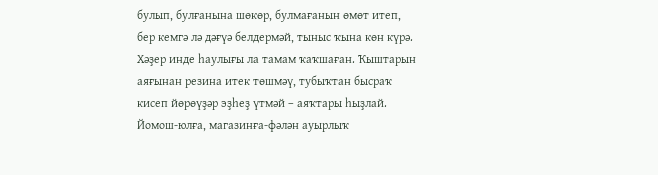булып, булғанына шөкөр, булмағанын өмөт итеп, бер кемгә лә дәғүә белдермәй, тыныс ҡына көн күрә. Хәҙер инде һаулығы ла тамам ҡаҡшаған. Ҡыштарын аяғынан резина итек төшмәү, тубыҡтан бысраҡ кисеп йөрөүҙәр эҙһеҙ үтмәй – аяҡтары һыҙлай. Йомош-юлға, магазинға-фәлән ауырлыҡ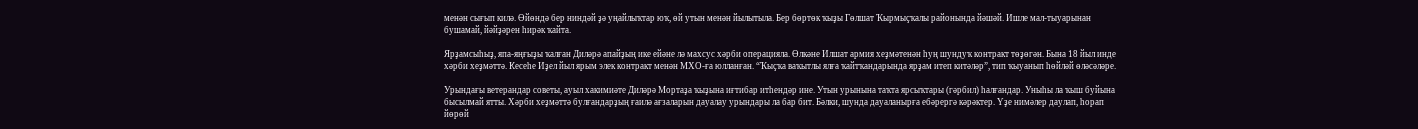менән сығып килә. Өйөндә бер ниндәй ҙә уңайлыҡтар юҡ, өй утын менән йылытыла. Бер бөртөк ҡыҙы Гөлшат Ҡырмыҫҡалы районында йәшәй. Ишле мал-тыуарынан бушамай, йәйҙәрен һирәк ҡайта.

Ярҙамсыһыҙ, япа-яңғыҙы ҡалған Диләрә апайҙың ике ейәне лә махсус хәрби операцияла. Өлкәне Илшат армия хеҙмәтенән һуң шундуҡ контракт төҙөгән. Бына 18 йыл инде хәрби хеҙмәттә. Кесеһе Иҙел йыл ярым элек контракт менән МХО-ға юлланған. “Ҡыҫҡа ваҡытлы ялға ҡайтҡандарында ярҙам итеп китәләр”, тип ҡыуанып һөйләй өләсәләре.

Урындағы ветерандар советы, ауыл хакимиәте Диләрә Мортаҙа ҡыҙына иғтибар итһендәр ине. Утын урынына таҡта ярсыҡтары (гәрбил) һалғандар. Уныһы ла ҡыш буйына бысылмай ятты. Хәрби хеҙмәттә булғандарҙың ғаилә ағзаларын дауалау урындары ла бар бит. Бәлки, шунда дауаланырға ебәрергә кәрәктер. Үҙе нимәлер даулап, һорап йөрөй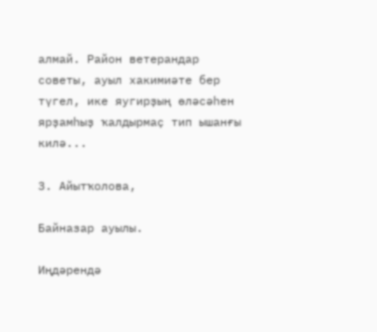алмай. Район ветерандар советы, ауыл хакимиәте бер түгел, ике яугирҙың өләсәһен ярҙамһыҙ ҡалдырмаҫ тип ышанғы килә...

З. Айытҡолова,

Байназар ауылы.

Иңдәрендә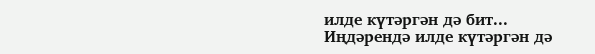илде күтәргән дә бит...
Иңдәрендә илде күтәргән дә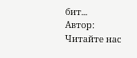бит...
Автор:
Читайте нас